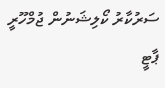ސަރުކާރު ކޯލިޝަނުން ޖުމްހޫރީ ޕާޓީ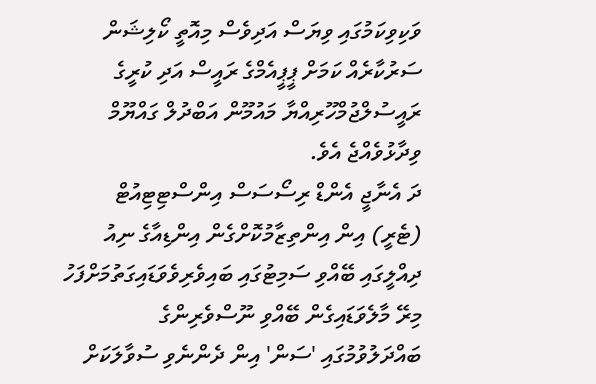ވަކިވިކަމުގައި ވިޔަސް އަދިވެސް މިއޮތީ ކޯލިޝަން ސަރުކާރެއް ކަމަށް ޕީޕީއެމްގެ ރައީސް އަދި ކުރީގެ ރައީސުލްޖުމްހޫރިއްޔާ މައުމޫން އަބްދުލް ގައްޔޫމް ވިދާޅުވެއްޖެ އެވެ.
ދަ އެނާޖީ އެންޑް ރިސޯސަސް އިންސްޓިޓިއުޓް (ޓެރީ) އިން އިންތިޒާމުކޮށްގެން އިންޑިއާގެ ނިއު ދިއްލީގައި ބޭއްވި ސަމިޓުގައި ބައިވެރިވެވަޑައިގަތުމަށްފަހު މިރޭ މާލެވަޑައިގެން ބޭއްވި ނޫސްވެރިންގެ ބައްދަލުވުމުގައި 'ސަން' އިން ދެންނެވި ސުވާލަކަށް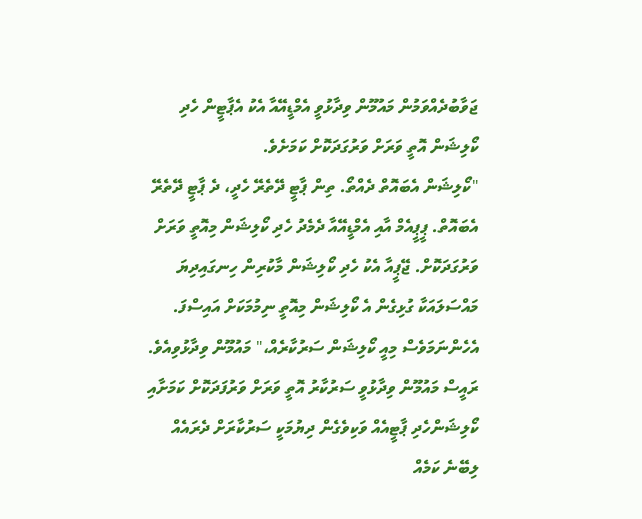ޖަވާބުދެއްވަމުން މައުމޫން ވިދާޅުވީ އެމްޑީއޭއާ އެކު އެޕާޓީން ހެދި ކޯލިޝަން އޮތީ ވަރަށް ވަރުގަދަކޮށް ކަމަށެވެ.
"ކޯލިޝަން އެބައޮތް ދެއްތޯ. ތިން ޕާޓީ ދޭތެރޭ ހެދީ، ދެ ޕާޓީ ދޭތެރޭ އެބައޮތް. ޕީޕީއެމް އާއި އެމްޑީއޭއާ ދެމެދު ހެދި ކޯލިޝަން މިއޮތީ ވަރަށް ވަރުގަދަކޮށް. ޖޭޕީއާ އެކު ހެދި ކޯލިޝަން މާކުރިން ހިނގައިދިޔަ މައްސަލައަކާ ގުޅިގެން އެ ކޯލިޝަން މިއޮތީ ނިމުމަކަށް އައިސްފަ. އެހެންނަމަވެސް މިއީ ކޯލިޝަން ސަރުކާރެއް،" މައުމޫން ވިދާޅުވިއެވެ.
ރައީސް މައުމޫން ވިދާޅުވީ ސަރުކާރު އޮތީ ވަރަށް ވަރުފަދަކޮށް ކަމަށާއި ކޯލިޝަންހެދި ޕާޓީއެއް ވަކިވެގެން ދިޔުމަކީ ސަރުކާރަށް ދެރައެއް ލިބޭނެ ކަމެއް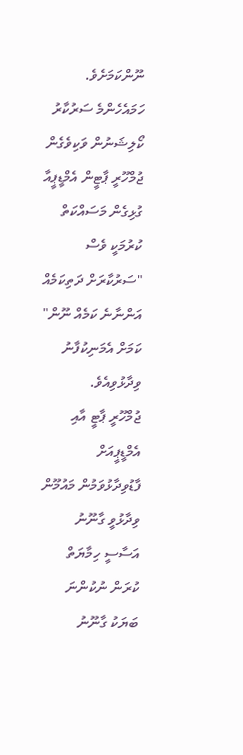ނޫންކަމަށެވެ. ހަމައެހެންމެ ސަރުކާރު ކޯލިޝަނުން ވަކިވެގެން ޖުމްހޫރީ ޕާޓީން އެމްޑީޕީއާ ގުޅިގެން މަސައްކަތް ކުރުމަކީ ވެސް "ސަރުކާރަށް ދަތިކަމެއް އަންނާނެ ކަމެއް ނޫން" ކަމަށް އެމަނިކުފާނު ވިދާޅުވިއެވެ.
ޖުމްހޫރީ ޕާޓީ އާއި އެމްޑީޕީއަށް ފާޑުވިދާޅުވަމުން މައުމޫން ވިދާޅުވީ ގާނޫނު އަސާސީ ހިމާޔަތް ކުރަން ނުކުންނަ ބަޔަކު ގާނޫނު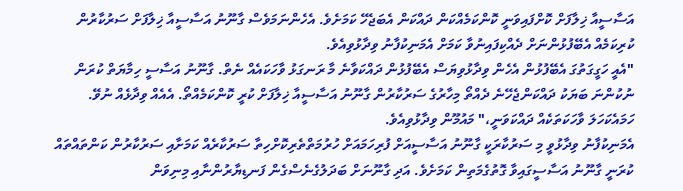އަސާސީއާ ޚިލާފަށް ކޮށްފައިވަނީ ކޮންކަމެއްކަން ދައްކަން އެބަޖެހޭ ކަމަށެވެ. އެހެންނަމަވެސް ގާނޫނު އަސާސީއާ ޚިލާފަށް ސަރުކާރުން ކުރިކަމެއް އެބޭފުޅުންނަށް ދެއްކިފައިނުވާ ކަމަށް އެމަނިކުފާނު ވިދާޅުވިއެވެ.
"އެއީ ހަގީގަތުގަ އެބޭފުޅުން އެހެން ވިދާޅުވިޔަސް އެބޭފުޅުން ދައްކަވާނެ މާ ރަނގަޅު ވާހަކައެއް ނެތް. ގާނޫނު އަސާސީ ހިމާޔަތް ކުރަން ނުކުންނަ ބަޔަކު ދައްކަންޖެހޭނެ ދެއްތޯ މިހާރުގެ ސަރުކާރުން ގާނޫނު އަސާސީއާ ޚިލާފަށް ކުރީ ކޮންކަމެއްތޯ. އެއެއް ވިދާޅެއް ނުވޭ. ހަމައެކަހަލަ ވާހަކަތަކެއް ދައްކަވަނީ،" މައުމޫން ވިދާޅުވިއެވެ.
އެމަނިކުފާނު ވިދާޅުވީ މި ސަރުކާރަކީ ގާނޫނު އަސާސީއަށް ފުރިހަމައަށް ހުރުމަތްތެރިކޮށްހިތާ ސަރުކާރެއް ކަމަށާއި ސަރުކާރުން ކަންތައްތައް ކުރަނީ ގާނޫނު އަސާސީގައިވާ ގޮތުގެމަތިން ކަމަށެވެ. އަދި ގާނޫނަށް ބަދަލުގެނެސްގެން ފަނޑިޔާރުންނާއި މިނިވަން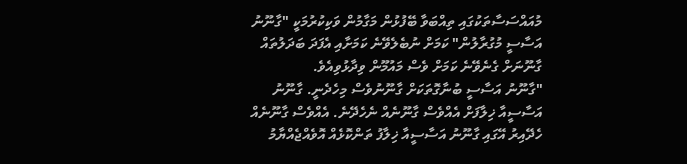މުއައްސަސާތަކުގައި ތިއްބަވާ ބޭފުޅުން މަގާމުން ވަކިކުރުމަކީ "ގާނޫނު އަސާސީ މުގުރާލުން" ކަމަށް ނުބެލެވޭނެ ކަމަށާއި އެފަދަ ބަދަލުތައް ގާނޫނަށް ގެނެވޭނެ ކަމަށް ވެސް މައުމޫން ވިދާޅުވިއެވެ.
"ގާނޫނު އަސާސީ ބުނާގޮތަކަށް ގާނޫނުވެސް މިހެދެނީ. ގާނޫނު އަސާސީއާ ޚިލާފަށް އެއްވެސް ގާނޫނެއް ނެހެދޭނެ. އެއްވެސް ގާނޫނެއް ހެދޭއިރު އޭގައި ގާނޫނު އަސާސީއާ ޚިލާފު ތަންކޮޅެއް އޮވެއްޖެއްޔާމު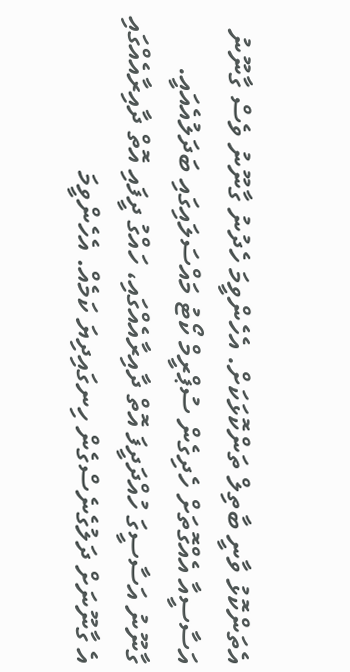އެތަންކޮޅު ވާނީ ބާތިލް ތަންކޮޅަކަށް. އެހެންވީމަ ހެދުނު ގާނޫނު ވެސް ގާނޫނު އަސާސީއާ އެއްގޮތަށް ހެދިގެން ސުޕްރީމް ކޯޓު މައްސަލައިގައި ބަދަލުއެއައީ. ގާނޫނު އަސާސީގަ ހުއްދަދީފަ އޮތް ދާއިރާއެއްގައި، ހައްގު ދީފައި އޮތް ދާއިރާއެއްގައި އެ ގާނޫނަށް ދަލުގެނެސްގެން ހިނގައިދިޔަ ކަމެއް. އެހެންވީމަ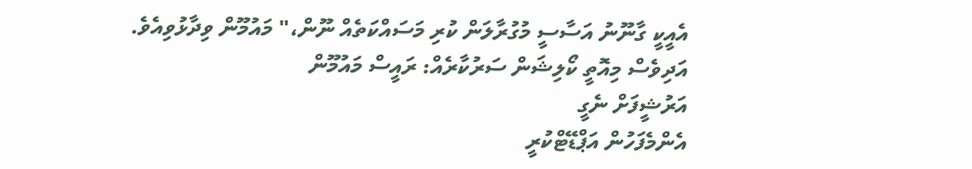އެއީކީ ގާނޫނު އަސާސީ މުގުރާލަން ކުރި މަސައްކަތެއް ނޫން،" މައުމޫން ވިދާޅުވިއެވެ.
އަދިވެސް މިއޮތީ ކޯލިޝަން ސަރުކާރެއް: ރައީސް މައުމޫން
އަރުޝީފަށް ނެގީ
އެންމެފަހުން އަޕްޑޭޓްކުރީ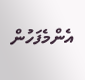އެންމެފަހުން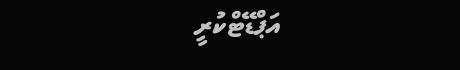އަޕްޑޭޓްކުރީ